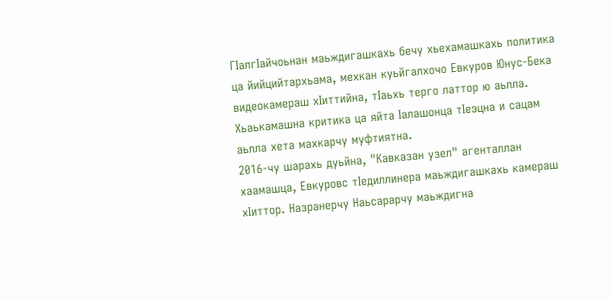ГIалгIайчоьнан маьждигашкахь бечу хьехамашкахь политика ца йийцийтархьама, мехкан куьйгалхочо Евкуров Юнус-Бека видеокамераш хIиттийна, тIаьхь терго латтор ю аьлла. Хьаькамашна критика ца яйта Iалашонца тIеэцна и сацам аьлла хета махкарчу муфтиятна.
2016-чу шарахь дуьйна, "Кавказан узел" агенталлан хаамашца, Евкуровс тIедиллинера маьждигашкахь камераш хIиттор. Назранерчу Наьсарарчу маьждигна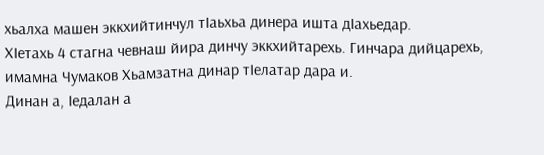хьалха машен эккхийтинчул тIаьхьа динера ишта дIахьедар.
ХIетахь 4 стагна чевнаш йира динчу эккхийтарехь. Гинчара дийцарехь, имамна Чумаков Хьамзатна динар тIелатар дара и.
Динан а, Iедалан а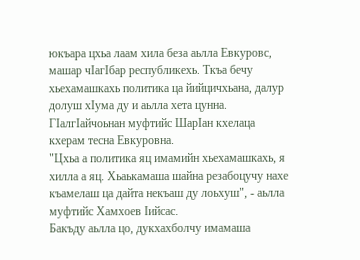юкъара цхьа лаам хила беза аьлла Евкуровс, машар чIагIбар республикехь. Ткъа бечу хьехамашкахь политика ца йийцичхьана, далур долуш хIума ду и аьлла хета цунна.
ГIалгIайчоьнан муфтийс ШарIан кхелаца кхерам тесна Евкуровна.
"Цхьа а политика яц имамийн хьехамашкахь, я хилла а яц. Хьаькамаша шайна резабоцучу нахе къамелаш ца дайта некъаш ду лоьхуш", - аьлла муфтийс Хамхоев Iийсас.
Бакъду аьлла цо, дукхахболчу имамаша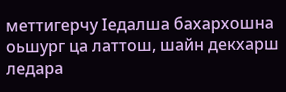меттигерчу Iедалша бахархошна оьшург ца латтош, шайн декхарш ледара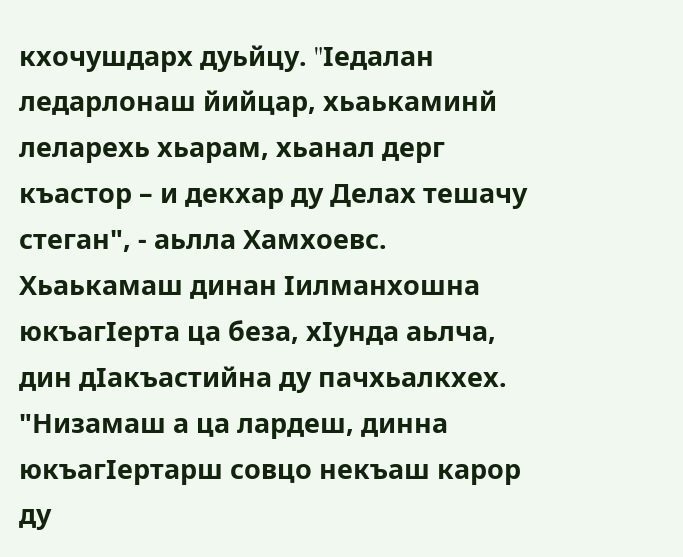кхочушдарх дуьйцу. "Iедалан ледарлонаш йийцар, хьаькаминй леларехь хьарам, хьанал дерг къастор – и декхар ду Делах тешачу стеган", - аьлла Хамхоевс.
Хьаькамаш динан Iилманхошна юкъагIерта ца беза, хIунда аьлча, дин дIакъастийна ду пачхьалкхех. "Низамаш а ца лардеш, динна юкъагIертарш совцо некъаш карор ду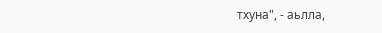тхуна", - аьлла,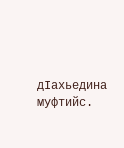дIахьедина муфтийс.